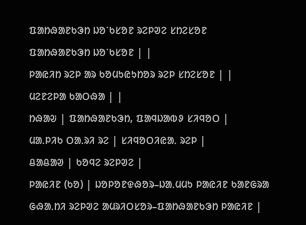ᱯᱟᱴᱷᱟᱱᱠᱳᱴ ᱡᱚᱸᱠᱥᱚᱱ ᱨᱮᱞᱣᱮ ᱥᱴᱮᱥᱚᱱ
ᱯᱟᱴᱷᱟᱱᱠᱳᱴ ᱡᱚᱸᱠᱥᱚᱱ | |
ᱞᱟᱭᱤᱴ ᱨᱮᱞ ᱟᱨ ᱠᱚᱢᱩᱭᱩᱴᱚᱨ ᱨᱮᱞ ᱥᱴᱮᱥᱚᱱ | |
ᱢᱮᱱᱮᱞᱟ ᱠᱟᱛᱷᱟ | |
ᱴᱷᱟᱶ | ᱯᱟᱴᱷᱟᱱᱠᱳᱴ, ᱯᱟᱧᱡᱟᱵᱽ ᱥᱤᱧᱚᱛ |
ᱢᱟᱹᱞᱤᱠ ᱛᱟᱹᱨᱤ ᱨᱮ | ᱥᱤᱧᱚᱛᱤᱭᱟᱹ ᱨᱮᱞ |
ᱪᱟᱪᱟᱣ | ᱠᱚᱧᱮ ᱨᱮᱞᱣᱮ |
ᱞᱟᱭᱤᱱ (ᱠᱚ) | ᱡᱚᱞᱚᱱᱫᱷᱚᱨ–ᱡᱟᱹᱢᱢᱩ ᱞᱟᱭᱤᱱ ᱠᱟᱱᱜᱨᱟ ᱜᱷᱟᱹᱴᱤ ᱨᱮᱞᱣᱮ ᱟᱢᱨᱤᱛᱥᱚᱨ–ᱯᱟᱴᱷᱟᱱᱠᱳᱴ ᱞᱟᱭᱤᱱ |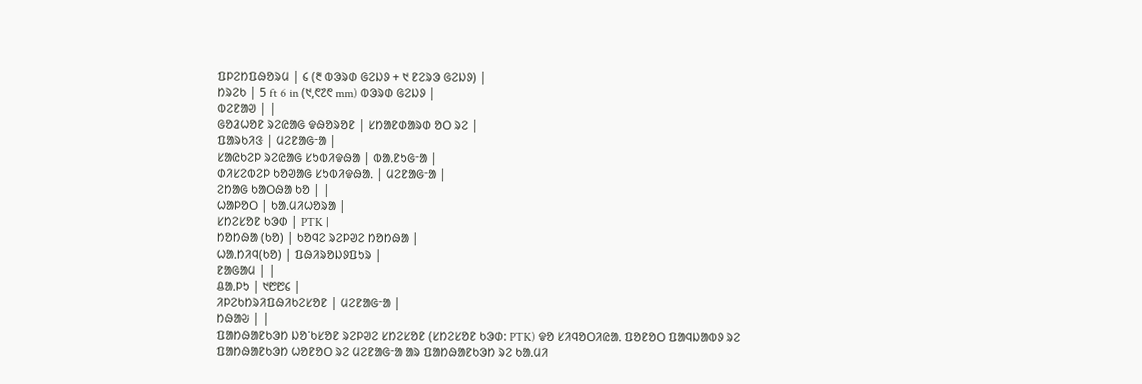ᱯᱞᱮᱴᱯᱷᱚᱨᱢ | ᱔ (᱓ ᱵᱳᱨᱰ ᱜᱮᱡᱽ + ᱑ ᱱᱮᱨᱳ ᱜᱮᱡᱽ) |
ᱴᱨᱮᱠ | 5 ft 6 in (᱑,᱖᱗᱖ mm) ᱵᱳᱨᱰ ᱜᱮᱡᱽ |
ᱵᱮᱱᱟᱣ | |
ᱜᱚᱲᱦᱚᱱ ᱨᱮᱭᱟᱜ ᱫᱷᱚᱨᱚᱱ | ᱥᱴᱟᱱᱰᱟᱨᱰ ᱚᱛ ᱨᱮ |
ᱯᱟᱨᱠᱤᱝ | ᱢᱮᱱᱟᱜᱼᱟ |
ᱥᱟᱭᱠᱮᱞ ᱨᱮᱭᱟᱜ ᱥᱩᱵᱤᱫᱷᱟ | ᱵᱟᱹᱱᱩᱜᱼᱟ |
ᱰᱤᱥᱮᱵᱮᱞ ᱠᱚᱣᱟᱜ ᱥᱩᱵᱤᱫᱷᱟᱹ | ᱢᱮᱱᱟᱜᱼᱟ |
ᱮᱴᱟᱜ ᱠᱟᱛᱷᱟ ᱠᱚ | |
ᱦᱟᱞᱚᱛ | ᱠᱟᱹᱢᱤᱦᱚᱨᱟ |
ᱥᱴᱮᱥᱚᱱ ᱠᱳᱰ | PTK |
ᱴᱚᱴᱷᱟ (ᱠᱚ) | ᱠᱚᱧᱮ ᱨᱮᱞᱣᱮ ᱴᱚᱴᱷᱟ |
ᱦᱟᱹᱴᱤᱧ(ᱠᱚ) | ᱯᱷᱤᱨᱚᱡᱽᱯᱩᱨ |
ᱱᱟᱜᱟᱢ | |
ᱪᱟᱹᱞᱩ | ᱑᱘᱘᱔ |
ᱤᱞᱮᱠᱴᱨᱤᱯᱷᱤᱠᱮᱥᱚᱱ | ᱢᱮᱱᱟᱜᱼᱟ |
ᱴᱷᱟᱶ | |
ᱯᱟᱴᱷᱟᱱᱠᱳᱴ ᱡᱚᱸᱠᱥᱚᱱ ᱨᱮᱞᱣᱮ ᱥᱴᱮᱥᱚᱱ (ᱥᱴᱮᱥᱚᱱ ᱠᱳᱰ: PTK) ᱫᱚ ᱥᱤᱧᱚᱛᱤᱭᱟᱹ ᱯᱚᱱᱚᱛ ᱯᱟᱧᱡᱟᱵᱽ ᱨᱮ ᱯᱟᱴᱷᱟᱱᱠᱳᱴ ᱦᱚᱱᱚᱛ ᱨᱮ ᱢᱮᱱᱟᱜᱼᱟ ᱟᱨ ᱯᱟᱴᱷᱟᱱᱠᱳᱴ ᱨᱮ ᱠᱟᱹᱢᱤ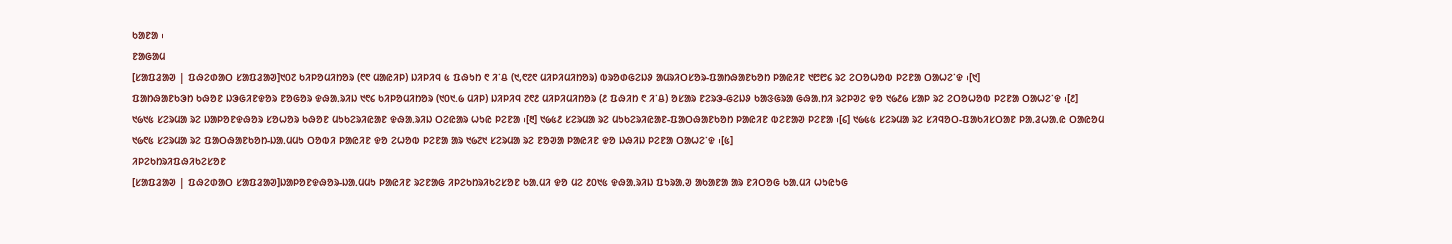ᱠᱟᱱᱟ ᱾
ᱱᱟᱜᱟᱢ
[ᱥᱟᱯᱲᱟᱣ | ᱯᱷᱮᱰᱟᱛ ᱥᱟᱯᱲᱟᱣ]᱑᱐᱗ ᱠᱤᱞᱚᱢᱤᱴᱚᱨ (᱖᱖ ᱢᱟᱭᱤᱞ) ᱡᱤᱞᱤᱧ ᱕ ᱯᱷᱩᱴ ᱖ ᱤᱸᱪ (᱑,᱖᱗᱖ ᱢᱤᱞᱤᱢᱤᱴᱚᱨ) ᱵᱨᱚᱰᱜᱮᱡᱽ ᱟᱢᱨᱤᱛᱥᱚᱨ-ᱯᱟᱴᱷᱟᱱᱠᱚᱴ ᱞᱟᱭᱤᱱ ᱑᱘᱘᱔ ᱨᱮ ᱮᱛᱚᱦᱚᱵ ᱞᱮᱱᱟ ᱛᱟᱦᱮᱸᱫ ᱾[᱑]
ᱯᱟᱴᱷᱟᱱᱠᱳᱴ ᱠᱷᱚᱱ ᱡᱳᱜᱤᱱᱫᱚᱨ ᱱᱚᱜᱚᱨ ᱫᱷᱟᱹᱨᱤᱡ ᱑᱖᱔ ᱠᱤᱞᱚᱢᱤᱴᱚᱨ (᱑᱐᱑.᱙ ᱢᱤᱞ) ᱡᱤᱞᱤᱧ ᱗᱖᱒ ᱢᱤᱞᱤᱢᱤᱴᱚᱨ (᱒ ᱯᱷᱤᱴ ᱖ ᱤᱸᱪ) ᱚᱥᱟᱨ ᱱᱮᱨᱳ-ᱜᱮᱡᱽ ᱠᱟᱝᱜᱨᱟ ᱜᱷᱟᱹᱴᱤ ᱨᱮᱞᱣᱮ ᱫᱚ ᱑᱙᱒᱙ ᱥᱟᱞ ᱨᱮ ᱮᱛᱚᱦᱚᱵ ᱞᱮᱱᱟ ᱛᱟᱦᱮᱸᱫ ᱾[᱒]
᱑᱙᱑᱕ ᱥᱮᱨᱢᱟ ᱨᱮ ᱡᱟᱞᱚᱱᱫᱷᱚᱨ ᱥᱚᱦᱚᱨ ᱠᱷᱚᱱ ᱢᱩᱠᱮᱨᱤᱭᱟᱱ ᱫᱷᱟᱹᱨᱤᱡ ᱛᱮᱭᱟᱨ ᱦᱩᱭ ᱞᱮᱱᱟ ᱾[᱓] ᱑᱙᱕᱒ ᱥᱮᱨᱢᱟ ᱨᱮ ᱢᱩᱠᱮᱨᱤᱭᱟᱱ-ᱯᱟᱛᱷᱟᱱᱠᱚᱴ ᱞᱟᱭᱤᱱ ᱵᱮᱱᱟᱣ ᱞᱮᱱᱟ ᱾[᱔] ᱑᱙᱕᱕ ᱥᱮᱨᱢᱟ ᱨᱮ ᱥᱤᱧᱚᱛ-ᱯᱟᱠᱤᱥᱛᱟᱱ ᱞᱟᱹᱲᱦᱟᱹᱭ ᱛᱟᱭᱚᱢ ᱑᱙᱖᱕ ᱥᱮᱨᱢᱟ ᱨᱮ ᱯᱟᱛᱷᱟᱱᱠᱚᱴ-ᱡᱟᱹᱢᱢᱩ ᱛᱚᱵᱤ ᱞᱟᱭᱤᱱ ᱫᱚ ᱮᱦᱚᱵ ᱞᱮᱱᱟ ᱟᱨ ᱑᱙᱗᱑ ᱥᱮᱨᱢᱟ ᱨᱮ ᱱᱚᱣᱟ ᱞᱟᱭᱤᱱ ᱫᱚ ᱡᱷᱤᱡ ᱞᱮᱱᱟ ᱛᱟᱦᱮᱸᱫ ᱾[᱕]
ᱤᱞᱮᱠᱴᱨᱤᱯᱷᱤᱠᱮᱥᱚᱱ
[ᱥᱟᱯᱲᱟᱣ | ᱯᱷᱮᱰᱟᱛ ᱥᱟᱯᱲᱟᱣ]ᱡᱟᱞᱚᱱᱫᱷᱚᱨ-ᱡᱟᱹᱢᱢᱩ ᱞᱟᱭᱤᱱ ᱨᱮᱱᱟᱜ ᱤᱞᱮᱠᱴᱨᱤᱠᱮᱥᱚᱱ ᱠᱟᱹᱢᱤ ᱫᱚ ᱢᱮ ᱒᱐᱑᱕ ᱫᱷᱟᱹᱨᱤᱡ ᱯᱩᱨᱟᱹᱣ ᱟᱠᱟᱱᱟ ᱟᱨ ᱱᱤᱛᱚᱜ ᱠᱟᱹᱢᱤ ᱦᱩᱭᱩᱜ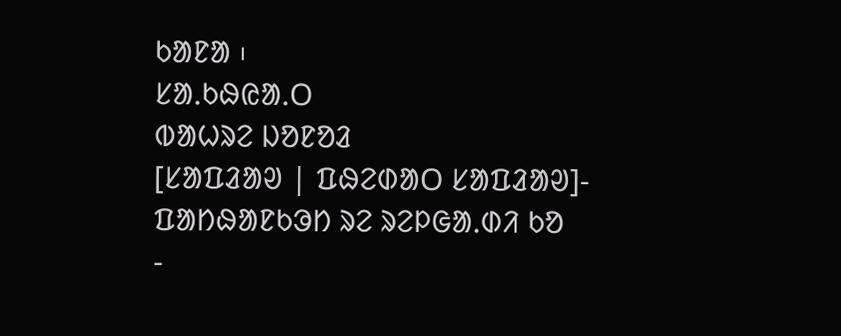ᱠᱟᱱᱟ ᱾
ᱥᱟᱹᱠᱷᱭᱟᱹᱛ
ᱵᱟᱦᱨᱮ ᱡᱚᱱᱚᱲ
[ᱥᱟᱯᱲᱟᱣ | ᱯᱷᱮᱰᱟᱛ ᱥᱟᱯᱲᱟᱣ]- ᱯᱟᱴᱷᱟᱱᱠᱳᱴ ᱨᱮ ᱨᱮᱞᱜᱟᱹᱰᱤ ᱠᱚ
-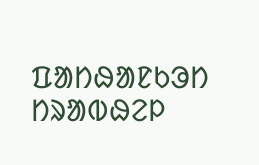ᱯᱟᱴᱷᱟᱱᱠᱳᱴ ᱴᱨᱟᱵᱷᱮᱞ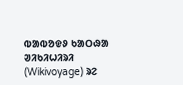ᱵᱟᱵᱚᱫᱽ ᱠᱟᱛᱷᱟ ᱣᱤᱠᱤᱦᱤᱨᱤ (Wikivoyage) ᱨᱮ